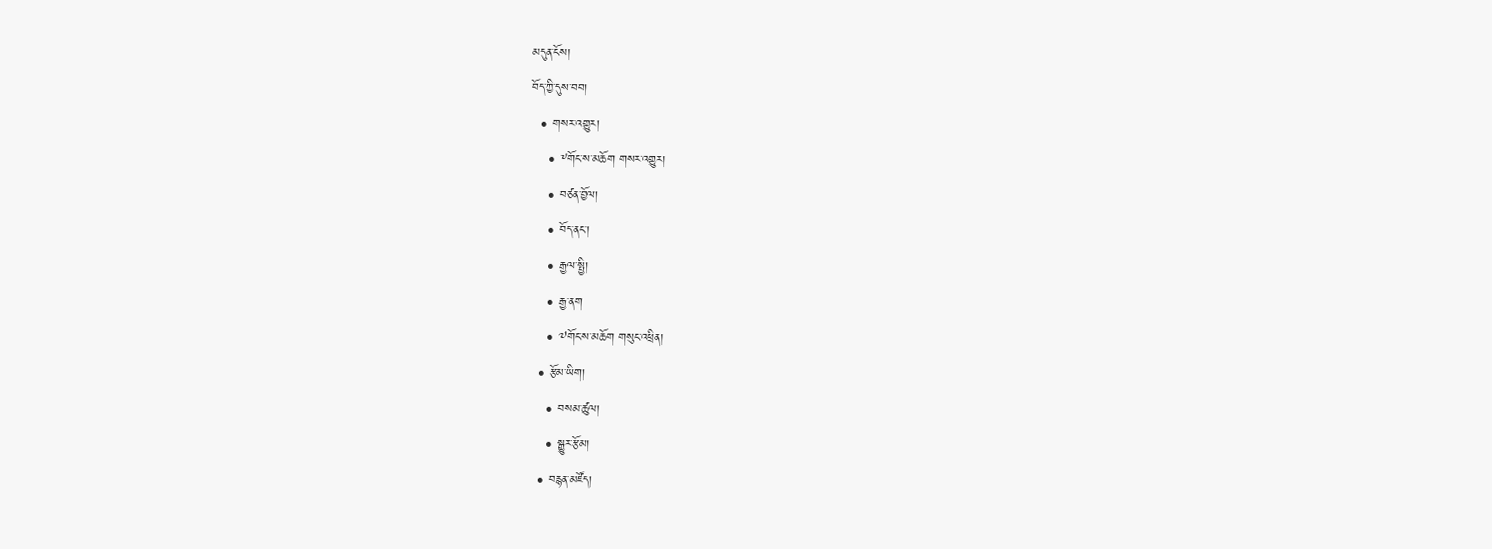མདུན་ངོས།
བོད་ཀྱི་དུས་བབ།
  • གསར་འགྱུར།
    • ༸གོང་ས་མཆོག གསར་འགྱུར།
    • བཙན་བྱོལ།
    • བོད་ནང་།
    • རྒྱལ་སྤྱི།
    • རྒྱ་ནག
    • ༧གོང་ས་མཆོག གསུང་འཕྲིན།
  • རྩོམ་ཡིག།
    • བསམ་ཚུལ།
    • སྒྱུར་རྩོམ།
  • བརྙན་མཛོད།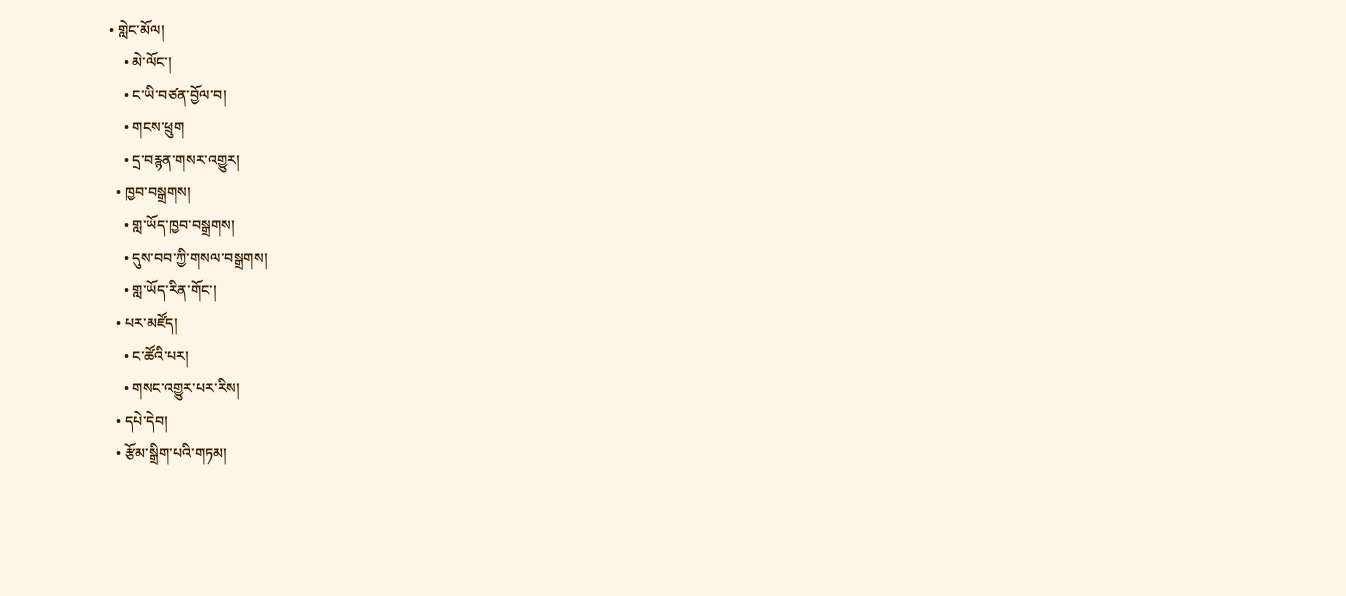• གླེང་མོལ།
    • མེ་ལོང་།
    • ང་ཡི་བཙན་བྱོལ་བ།
    • གངས་ཕྲུག
    • དྲ་བརྙན་གསར་འགྱུར།
  • ཁྱབ་བསྒྲགས།
    • གླ་ཡོད་ཁྱབ་བསྒྲགས།
    • དུས་བབ་ཀྱི་གསལ་བསྒྲགས།
    • གླ་ཡོད་རིན་གོང་།
  • པར་མཛོད།
    • ང་ཚོའི་པར།
    • གསང་འགྱུར་པར་རིས།
  • དཔེ་དེབ།
  • རྩོམ་སྒྲིག་པའི་གཏམ།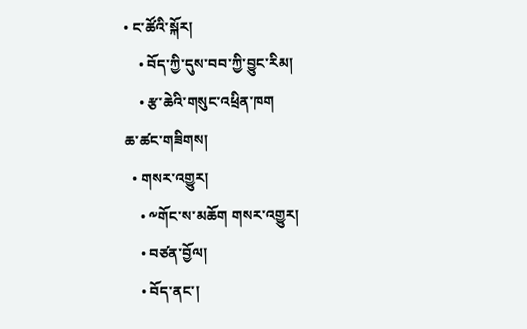• ང་ཚོའི་སྐོར།
    • བོད་ཀྱི་དུས་བབ་ཀྱི་བྱུང་རིམ།
    • རྩ་ཆེའི་གསུང་འཕྲིན་ཁག
ཆ་ཚང་གཟིགས།
  • གསར་འགྱུར།
    • ༸གོང་ས་མཆོག གསར་འགྱུར།
    • བཙན་བྱོལ།
    • བོད་ནང་།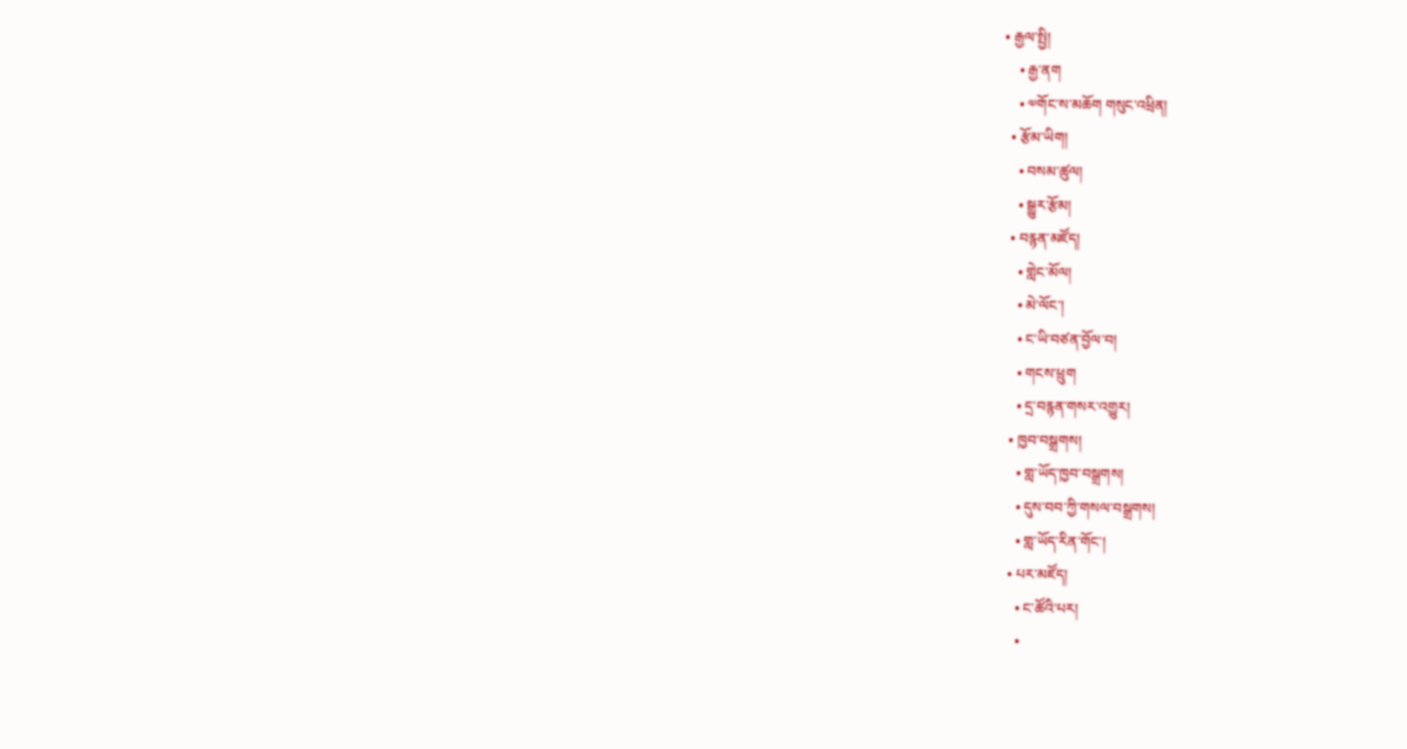• རྒྱལ་སྤྱི།
    • རྒྱ་ནག
    • ༧གོང་ས་མཆོག གསུང་འཕྲིན།
  • རྩོམ་ཡིག།
    • བསམ་ཚུལ།
    • སྒྱུར་རྩོམ།
  • བརྙན་མཛོད།
    • གླེང་མོལ།
    • མེ་ལོང་།
    • ང་ཡི་བཙན་བྱོལ་བ།
    • གངས་ཕྲུག
    • དྲ་བརྙན་གསར་འགྱུར།
  • ཁྱབ་བསྒྲགས།
    • གླ་ཡོད་ཁྱབ་བསྒྲགས།
    • དུས་བབ་ཀྱི་གསལ་བསྒྲགས།
    • གླ་ཡོད་རིན་གོང་།
  • པར་མཛོད།
    • ང་ཚོའི་པར།
    •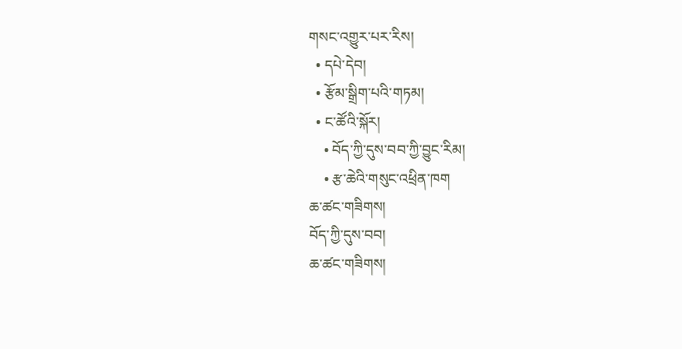གསང་འགྱུར་པར་རིས།
  • དཔེ་དེབ།
  • རྩོམ་སྒྲིག་པའི་གཏམ།
  • ང་ཚོའི་སྐོར།
    • བོད་ཀྱི་དུས་བབ་ཀྱི་བྱུང་རིམ།
    • རྩ་ཆེའི་གསུང་འཕྲིན་ཁག
ཆ་ཚང་གཟིགས།
བོད་ཀྱི་དུས་བབ།
ཆ་ཚང་གཟིགས།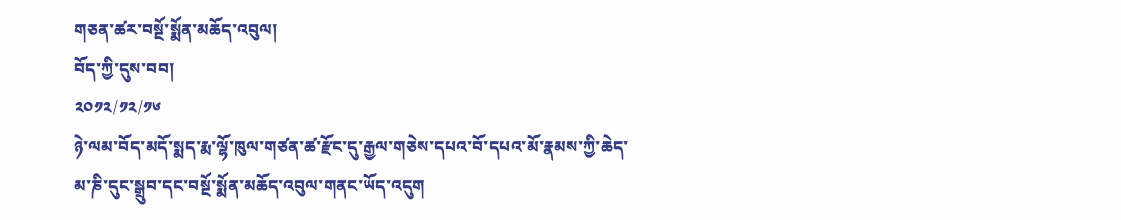གཅན་ཚར་བསྔོ་སྨོན་མཆོད་འབུལ།
བོད་ཀྱི་དུས་བབ།
༢༠༡༢/༡༢/༡༦
ཉེ་ལམ་བོད་མདོ་སྨད་རྨ་ལྷོ་ཁུལ་གཙན་ཚ་རྫོང་དུ་རྒྱལ་གཅེས་དཔའ་བོ་དཔའ་མོ་རྣམས་ཀྱི་ཆེད་མ་ཎི་དུང་སྒྲུབ་དང་བསྔོ་སྨོན་མཆོད་འབུལ་གནང་ཡོད་འདུག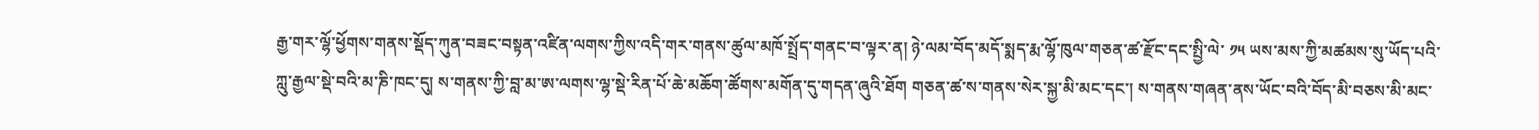རྒྱ་གར་ལྷོ་ཕྱོགས་གནས་སྡོད་ཀུན་བཟང་བསྟན་འཛིན་ལགས་ཀྱིས་འདི་གར་གནས་ཚུལ་མཁོ་སྤྲོད་གནང་བ་ལྟར་ན། ཉེ་ལམ་བོད་མདོ་སྨད་རྨ་ལྷོ་ཁུལ་གཅན་ཚ་རྫོང་དང་སྤྱི་ལེ་ ༡༥ ཡས་མས་ཀྱི་མཚམས་སུ་ཡོད་པའི་ཀླུ་རྒྱལ་སྡེ་བའི་མ་ཎི་ཁང་དུ། ས་གནས་ཀྱི་བླ་མ་ཨ་ལགས་ལྷ་སྡེ་རིན་པོ་ཆེ་མཆོག་ཚོགས་མགོན་དུ་གདན་ཞུའི་ཐོག གཅན་ཚ་ས་གནས་སེར་སྐྱ་མི་མང་དང་། ས་གནས་གཞན་ནས་ཡོང་བའི་བོད་མི་བཅས་མི་མང་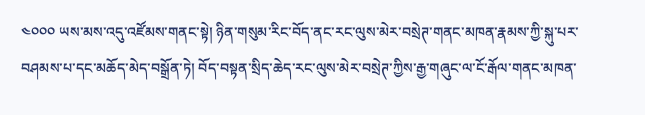༤༠༠༠ ཡས་མས་འདུ་འཛོམས་གནང་སྟེ། ཉིན་གསུམ་རིང་བོད་ནང་རང་ལུས་མེར་བསྲེཊ་གནང་མཁན་རྣམས་ཀྱི་སྐུ་པར་བཤམས་པ་དང་མཆོད་མེད་བསྒྲོན་ཏེ། བོད་བསྟན་སྲིད་ཆེད་རང་ལུས་མེར་བསྲེཊ་ཀྱིས་རྒྱ་གཞུང་ལ་ངོ་རྒོལ་གནང་མཁན་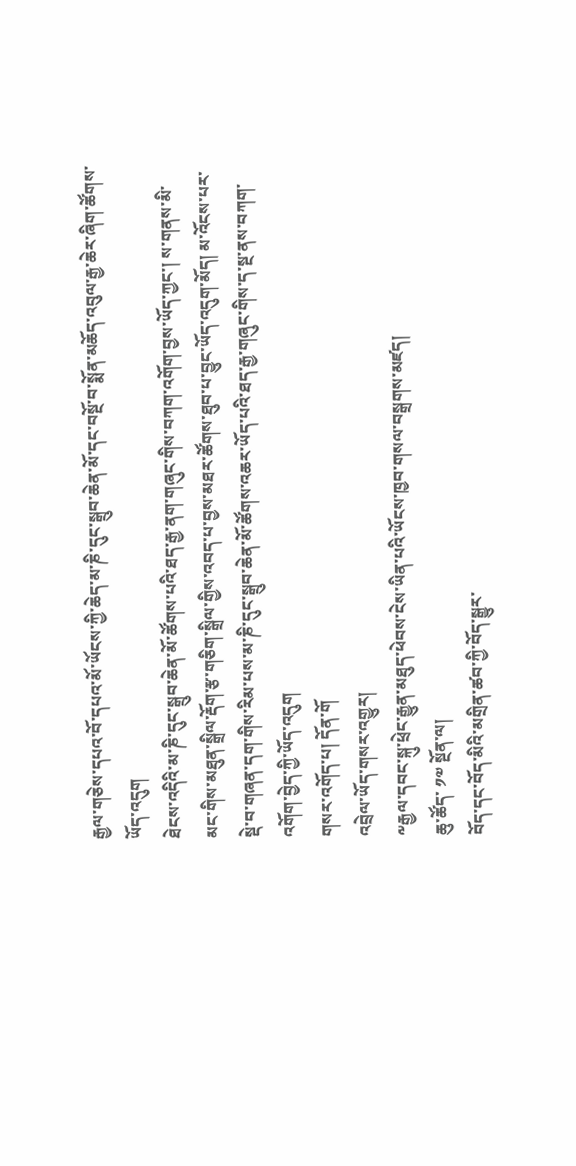རྒྱལ་གཅེས་དཔའ་བོ་དཔའ་མོ་ཡོངས་ཀྱི་ཆེད་མ་ཎི་དུང་སྒྲུབ་ཆེན་མོ་དང་བསྔོ་བ་སྨོན་མཆོད་འབུལ་རྒྱ་ཆེར་ཞིག་ཚོགས་ཡོད་འདུག
ཐེངས་འདིའི་མ་ཎི་དུང་སྒྲུབ་ཆེན་མོ་ཚོགས་པའི་ཐད་རྒྱ་ནག་གཞུང་གིས་བཀག་འགོག་བྱས་ཡོད་ཀྱང་། ས་གནས་མི་མང་གིས་མཐུན་སྒྲིལ་རྡོག་རྩ་གཅིག་སྒྲིལ་གྱིས་འབད་པ་བྱས་མཐར་ཚོགས་ཐུབ་པ་བྱུང་ཡོད་འདུག་མོད། མ་འོངས་པར་སྡེ་བ་གཞན་དག་གིས་རིམ་པས་མ་ཎི་དུང་སྒྲུབ་ཆེན་མོ་ཚོགས་འཆར་ཡོད་པའི་ཐད་རྒྱ་གཞུང་གིས་ད་སྔ་ནས་བཀག་འགོག་བྱེད་ཀྱི་ཡོད་འདུག
གསར་འགོད་པ། དོན་གོ
འབྲེལ་ཡོད་གསར་འགྱུར།
༸རྒྱལ་དབང་སྐུ་ཕྲེང་རྒྱུན་མཐུད་ཕེབས་ངེས་ཡིན་པའི་ཡོངས་ཁྱབ་གསལ་བསྒྲགས་མཛད།
ཆུ་ཚོད་ ༡༧ སྔོན་ལ།
བོད་དང་བོད་མིའི་མགྲིན་ཚབ་ཀྱི་བོད་སྒྱུར་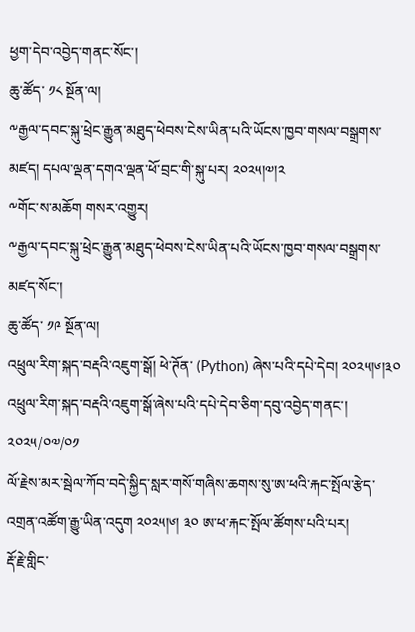ཕྱག་དེབ་འབྱེད་གནང་སོང་།
ཆུ་ཚོད་ ༡༨ སྔོན་ལ།
༸རྒྱལ་དབང་སྐུ་ཕྲེང་རྒྱུན་མཐུད་ཕེབས་ངེས་ཡིན་པའི་ཡོངས་ཁྱབ་གསལ་བསྒྲགས་མཛད། དཔལ་ལྡན་དགའ་ལྡན་ཕོ་བྲང་གི་སྐུ་པར། ༢༠༢༥།༧།༢
༸གོང་ས་མཆོག གསར་འགྱུར།
༸རྒྱལ་དབང་སྐུ་ཕྲེང་རྒྱུན་མཐུད་ཕེབས་ངེས་ཡིན་པའི་ཡོངས་ཁྱབ་གསལ་བསྒྲགས་མཛད་སོང་།
ཆུ་ཚོད་ ༡༩ སྔོན་ལ།
འཕྲུལ་རིག་སྐད་བརྡའི་འཇུག་སྒོ། ཕེ་ཊོན་ (Python) ཞེས་པའི་དཔེ་དེབ། ༢༠༢༥།༦།༣༠
འཕྲུལ་རིག་སྐད་བརྡའི་འཇུག་སྒོ་ཞེས་པའི་དཔེ་དེབ་ཅིག་དབུ་འབྱེད་གནང་།
༢༠༢༥/༠༧/༠༡
ལོ་རྗེས་མར་སྦེལ་ཀོབ་བདེ་སྐྱིད་སླར་གསོ་གཞིས་ཆགས་སུ་ཨ་ཕའི་རྐང་སྤོལ་རྩེད་འགྲན་འཚོག་རྒྱུ་ཡིན་འདུག ༢༠༢༥།༦། ༣༠ ཨ་ཕ་རྐང་སྤོལ་ཚོགས་པའི་པར།
རྡོ་རྗེ་གླིང་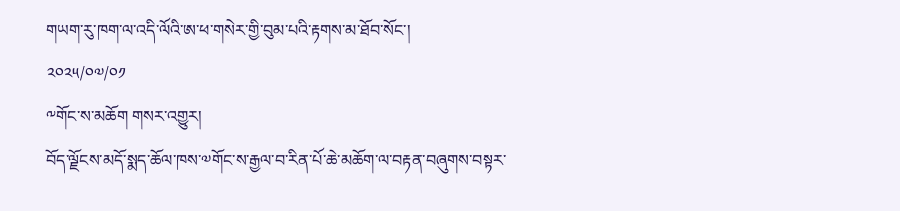གཡག་རུ་ཁག་ལ་འདི་ལོའི་ཨ་ཕ་གསེར་གྱི་བུམ་པའི་རྟགས་མ་ཐོབ་སོང་།
༢༠༢༥/༠༧/༠༡
༸གོང་ས་མཆོག གསར་འགྱུར།
བོད་ལྗོངས་མདོ་སྨད་ཆོལ་ཁས་༧གོང་ས་རྒྱལ་བ་རིན་པོ་ཆེ་མཆོག་ལ་བརྟན་བཞུགས་བསྟར་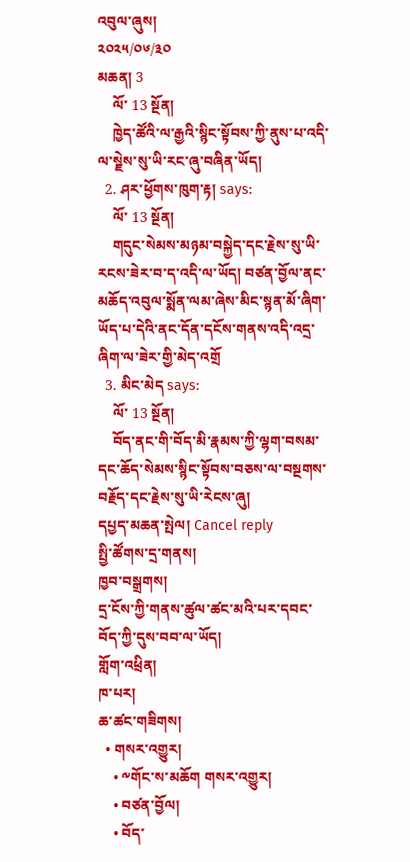འབུལ་ཞུས།
༢༠༢༥/༠༦/༣༠
མཆན། 3
    ལོ་ 13 སྔོན།
    ཁྱེད་ཚོའི་ལ་རྒྱའི་སྙིང་སྟོབས་ཀྱི་ནུས་པ་འདི་ལ་སྗེས་སུ་ཡི་རང་ཞུ་བཞིན་ཡོད།
  2. ཤར་ཕྱོགས་ཁུག་རྟ། says:
    ལོ་ 13 སྔོན།
    གདུང་སེམས་མཉམ་བསྐྱེད་དང་རྗེས་སུ་ཡི་རངས་ཟེར་བ་ད་འདི་ལ་ཡོད། བཙན་བྱོལ་ནང་མཆོད་འབུལ་སྨོན་ལམ་ཞེས་མིང་སྙན་མོ་ཞིག་ཡོད་པ་དེའི་ནང་དོན་དངོས་གནས་འདི་འདྲ་ཞིག་ལ་ཟེར་གྱི་མེད་འགྲོ
  3. མིང་མེད says:
    ལོ་ 13 སྔོན།
    བོད་ནང་གི་བོད་མི་རྣམས་ཀྱི་ལྷག་བསམ་དང་ཆོད་སེམས་སྙིང་སྟོབས་བཅས་ལ་བསྔགས་བརྗོད་དང་རྗེས་སུ་ཡི་རེངས་ཞུ།
དཔྱད་མཆན་སྤེལ། Cancel reply
སྤྱི་ཚོགས་དྲ་གནས།
ཁྱབ་བསྒྲགས།
དྲ་ངོས་ཀྱི་གནས་ཚུལ་ཚང་མའི་པར་དབང་བོད་ཀྱི་དུས་བབ་ལ་ཡོད།
གློག་འཕྲིན།
ཁ་པར།
ཆ་ཚང་གཟིགས།
  • གསར་འགྱུར།
    • ༸གོང་ས་མཆོག གསར་འགྱུར།
    • བཙན་བྱོལ།
    • བོད་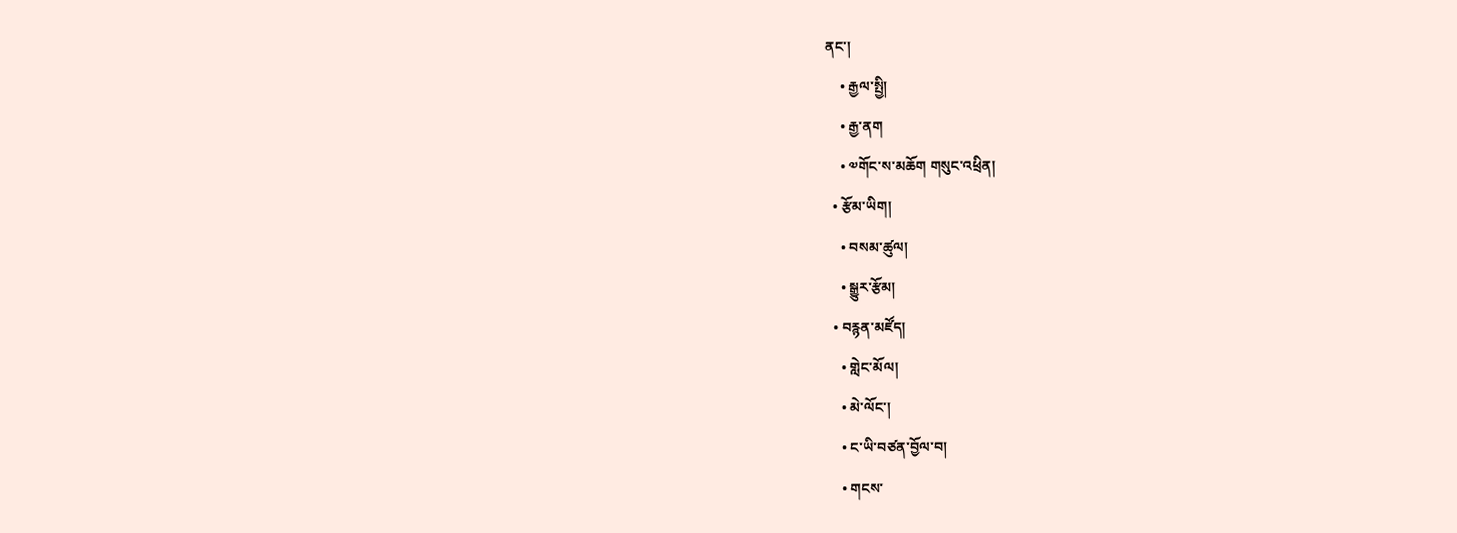ནང་།
    • རྒྱལ་སྤྱི།
    • རྒྱ་ནག
    • ༧གོང་ས་མཆོག གསུང་འཕྲིན།
  • རྩོམ་ཡིག།
    • བསམ་ཚུལ།
    • སྒྱུར་རྩོམ།
  • བརྙན་མཛོད།
    • གླེང་མོལ།
    • མེ་ལོང་།
    • ང་ཡི་བཙན་བྱོལ་བ།
    • གངས་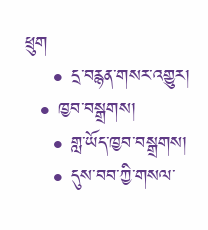ཕྲུག
    • དྲ་བརྙན་གསར་འགྱུར།
  • ཁྱབ་བསྒྲགས།
    • གླ་ཡོད་ཁྱབ་བསྒྲགས།
    • དུས་བབ་ཀྱི་གསལ་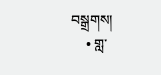བསྒྲགས།
    • གླ་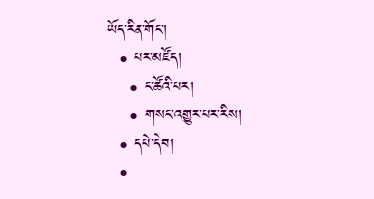ཡོད་རིན་གོང་།
  • པར་མཛོད།
    • ང་ཚོའི་པར།
    • གསང་འགྱུར་པར་རིས།
  • དཔེ་དེབ།
  •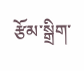རྩོམ་སྒྲིག་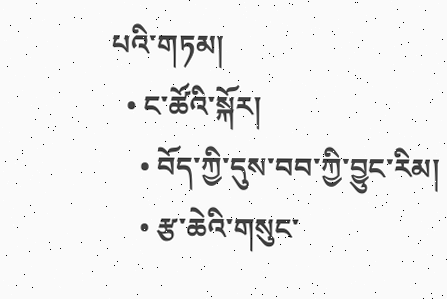པའི་གཏམ།
  • ང་ཚོའི་སྐོར།
    • བོད་ཀྱི་དུས་བབ་ཀྱི་བྱུང་རིམ།
    • རྩ་ཆེའི་གསུང་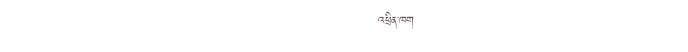འཕྲིན་ཁག